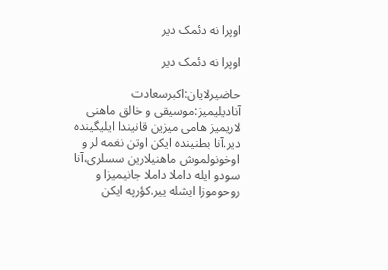اوپرا نه دئمک دیر

اوپرا نه دئمک دیر

حاضیرلایان:اکبرسعادت
آنادیلیمیز:موسیقی و خالق ماهنی لاریمیز هامی میزین قانیندا ایلیگینده دیر.آنا بطنینده ایکن اوتن نغمه لر و اوخونولموش ماهنیلارین سسلری،آنا سودو ایله داملا داملا جانیمیزا و روحوموزا ایشله ییر.کؤرپه ایکن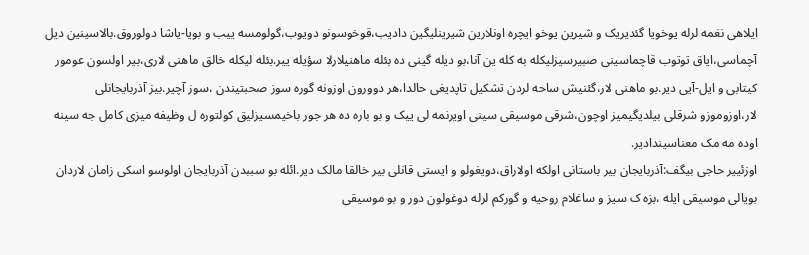ایلاهی نغمه لرله یوخویا گئدیریک و شیرین یوخو ایچره اونلارین شیرینلیگین دادیب،قوخوسونو دویوب،گولومسه ییب و بویا-یاشا دولوروق.بالاسینین دیل آچماسی،ایاق توتوب قاچماسینی صبیرسیزلیکله به کله ین آنا،بو دیله گینی ده بئله ماهنیلارلا سؤیله ییر.بئله لیکله خالق ماهنی لاری،بیر اولسون عومور کیتابی و ایل-آیی دیر.بو ماهنی لار،گئنیش ساحه لردن تشکیل تاپدیغی حالدا،هر دوورون اوزونه گوره سوز صحبتیندن ،سوز آچیر.بیز آذربایجانلی لار،اوزوموزو شرقلی بیلدیگیمیز اوچون،شرقی موسیقی سینی اویرنمه لی ییک و بو باره ده هر جور باخیمسیزلیق کولتوره ل وظیفه میزی کامل جه سینه اوده مه مک معناسیندادیر.
اوزئییر حاجی بیگف:آذربایجان بیر باستانی اولکه اولاراق،دویغولو و ایستی قانلی بیر خالقا مالک دیر.ائله بو سببدن آذربایجان اولوسو اسکی زامان لاردان بویالی موسیقی ایله ،بزه ک سیز و ساغلام روحیه و گورکم لرله دوغولون دور و بو موسیقی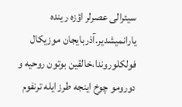سیئرالی عصرلر اؤزه رینده یارانمیشدیر.آذربایجان موزیکال فولکلوروندا،خالقین بوتون روحیه و دورومو چوخ اینجه طرز ایله ترنفوم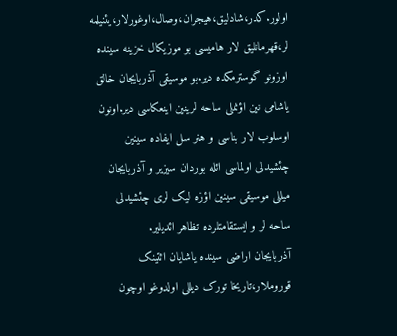اولور.کدر،شادلیق،هیجران،وصال،اوغورلار،یئنیلمه لر،قهرمانلیق لار هامیسی بو موزیکال خزینه سینده اوزونو گوسترمکده دیر.بو موسیقی آذربایجان خالق یاشامی نین اؤنملی ساحه لرینین اینعکاسی دیر.اونون اوسلوب لار بناسی و هنر سل ایفاده سینین چئشیدلی اولماسی ائله بوردان سیزیر و آذربایجان میللی موسیقی سینین اؤزه لیک لری چئشیدلی ساحه لر و ایستقامتلرده تظاهر ائدیلیر.
آذربایجان اراضی سینده یاشایان ائتینک قوروملار،تاریخا تورک دیللی اولدوغو اوچون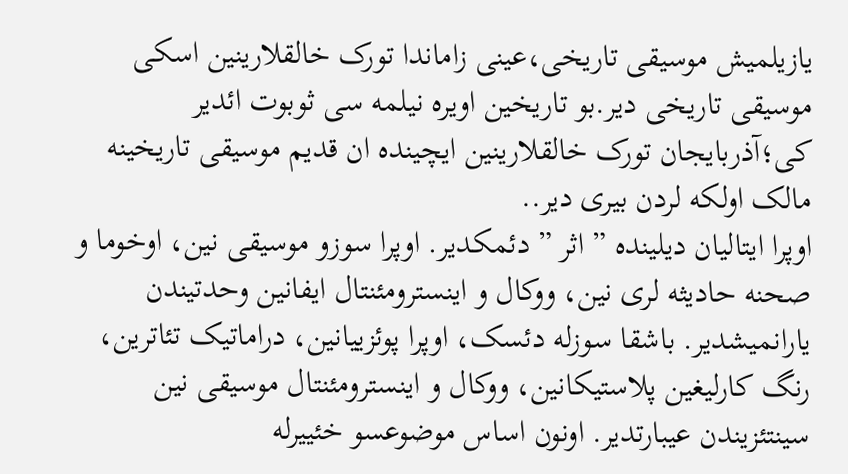یازیلمیش موسیقی تاریخی،عینی زاماندا تورک خالقلارینین اسکی موسیقی تاریخی دیر.بو تاریخین اویره نیلمه سی ثوبوت ائدیر کی؛آذربایجان تورک خالقلارینین ایچینده ان قدیم موسیقی تاریخینه مالک اولکه لردن بیری دیر..
اوپرا ایتالیان دیلینده ” اثر ” دئمکدیر. اوپرا سوزو موسیقی نین، اوخوما و صحنه حادیثه لری نین، ووکال و اینسترومئنتال ایفانین وحدتیندن یارانمیشدیر. باشقا سوزله دئسک، اوپرا پوئزییانین، دراماتیک تئاترین، رنگ کارلیغین پلاستیکانین، ووکال و اینسترومئنتال موسیقی نین سینتئزیندن عیبارتدیر. اونون اساس موضوعسو خئییرله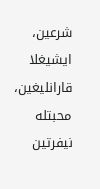شرعین، ایشیغلا قارانلیغین، محبتله نیفرتین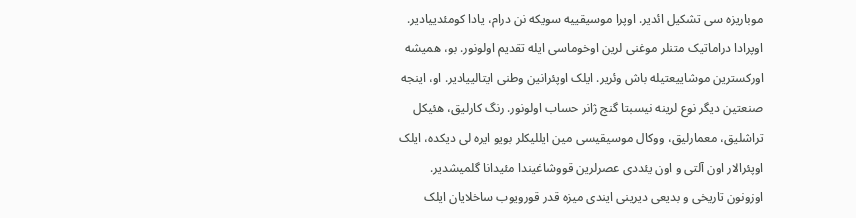موباریزه سی تشکیل ائدیر. اوپرا موسیقییه سویکه نن درام، یادا کومئدییادیر. اوپرادا دراماتیک متنلر موغنی لرین اوخوماسی ایله تقدیم اولونور. بو، همیشه اورکسترین موشاییعتیله باش وئریر. ایلک اوپئرانین وطنی ایتالییادیر. او، اینجه صنعتین دیگر نوع لرینه نیسبتا گنج ژانر حساب اولونور. رنگ کارلیق، هئیکل تراشلیق، معمارلیق، ووکال موسیقیسی مین ایللیکلر بویو ایره لی دیکده، ایلک اوپئرالار اون آلتی و اون یئددی عصرلرین قووشاغیندا مئیدانا گلمیشدیر. اوزونون تاریخی و بدیعی دیرینی ایندی میزه قدر قورویوب ساخلایان ایلک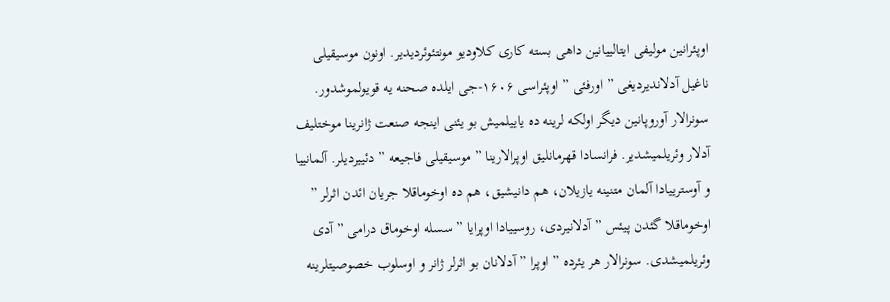اوپئرانین مولیفی ایتالییانین داهی بسته کاری کلاودیو مونتئوئردیدیر. اونون موسیقیلی ناغیل آدلاندیردیغی ” اورفئی ” اوپئراسی ۱۶۰۶-جی ایلده صحنه یه قویولموشدور. سونرالار آوروپانین دیگر اولکه لرینه ده یاییلمیش بو یئنی اینجه صنعت ژانرینا موختلیف آدلار وئریلمیشدیر. فرانسادا قهرمانلیق اوپرالارینا ” موسیقیلی فاجیعه ” دئییردیلر. آلمانییا و آوسترییادا آلمان متنینه یازیلان، هم دانیشیق، هم ده اوخوماقلا جریان ائدن اثرلر ” اوخوماقلا گئدن پیئس ” آدلانیردی، روسییادا اوپرایا ” سسله اوخوماق درامی ” آدی وئریلمیشدی. سونرالار هر یئرده ” اوپرا ” آدلانان بو اثرلر ژانر و اوسلوب خصوصیتلرینه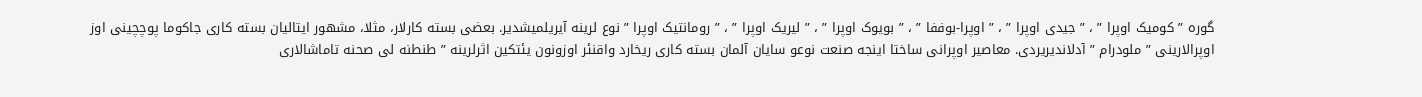گوره ” کومیک اوپرا ” ، ” جیدی اوپرا ” ، ” اوپرا-بوففا ” ، ” بویوک اوپرا ” ، ” لیریک اوپرا ” ، ” رومانتیک اوپرا ” نوع لرینه آیریلمیشدیر. بعضی بسته کارلار، مثلا، مشهور ایتالیان بسته کاری جاکوما پوچچینی اوز اوپرالارینی ” ملودرام ” آدلاندیریردی. معاصیر اوپرانی ساختا اینجه صنعت نوعو سایان آلمان بسته کاری ریخارد واقنئر اوزونون یئتکین اثرلرینه ” طنطنه لی صحنه تاماشالاری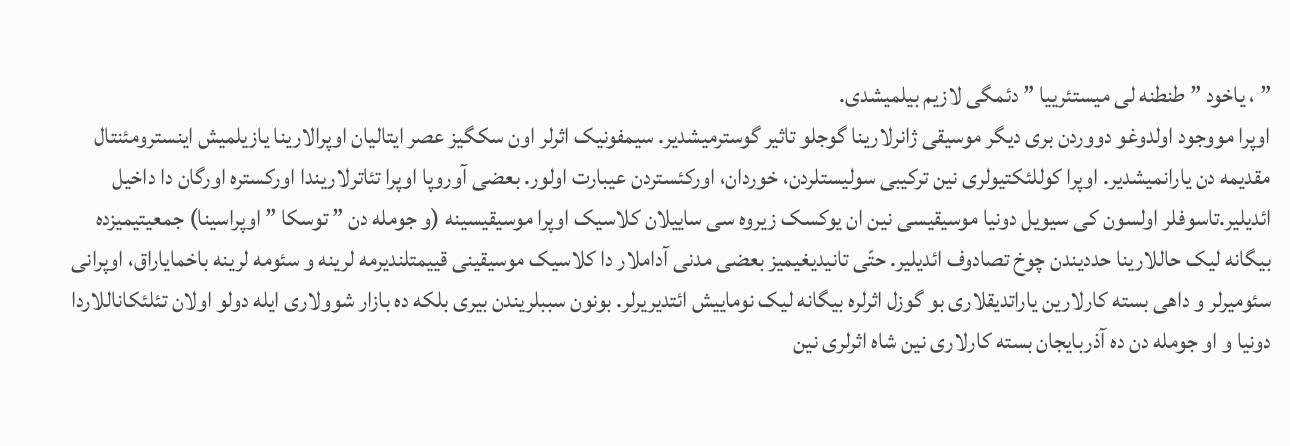” ، یاخود ” طنطنه لی میستئرییا ” دئمگی لازیم بیلمیشدی.
اوپرا مووجود اولدوغو دووردن بری دیگر موسیقی ژانرلارینا گوجلو تاثیر گوسترمیشدیر. سیمفونیک اثرلر اون سکگیز عصر ایتالیان اوپرالارینا یازیلمیش اینسترومئنتال مقدیمه دن یارانمیشدیر. اوپرا کوللئکتیولری نین ترکیبی سولیستلردن، خوردان، اورکئستردن عیبارت اولور. بعضی آوروپا اوپرا تئاترلاریندا اورکستره اورگان دا داخیل ائدیلیر.تاسوفلر اولسون کی سیویل دونیا موسیقیسی نین ان یوکسک زیروه سی ساییلان کلاسیک اوپرا موسیقیسینه (و جومله دن ” توسکا ” اوپراسینا) جمعیتیمیزده بیگانه لیک حاللارینا حددیندن چوخ تصادوف ائدیلیر. حتّی تانیدیغیمیز بعضی مدنی آداملار دا کلاسیک موسیقینی قییمتلندیرمه لرینه و سئومه لرینه باخمایاراق، اوپرانی سئومیرلر و داهی بسته کارلارین یاراتدیقلاری بو گوزل اثرلره بیگانه لیک نوماییش ائتدیریرلر. بونون سببلریندن بیری بلکه ده بازار شوولاری ایله دولو اولان تئلئکاناللاردا دونیا و او جومله دن ده آذربایجان بسته کارلاری نین شاه اثرلری نین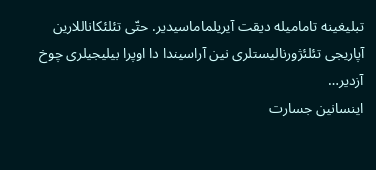تبلیغینه تامامیله دیقت آیریلماماسیدیر. حتّی تئلئکاناللارین آپاریجی تئلئژورنالیستلری نین آراسیندا دا اوپرا بیلیجیلری چوخ آزدیر…
اینسانین جسارت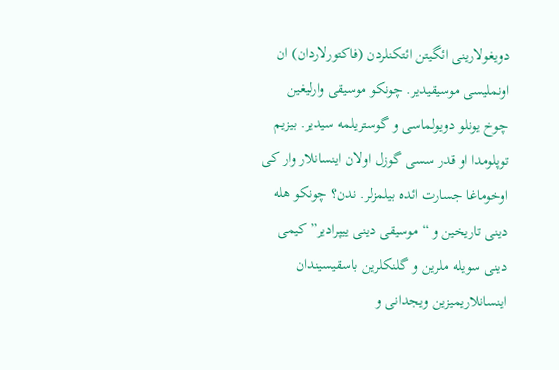دویغولارینی ائگیتن ائتکنلردن (فاکتورلاردان) ان اونملیسی موسیقیدیر. چونکو موسیقی وارلیغین چوخ یونلو دویولماسی و گوستریلمه سیدیر. بیزیم توپلومدا او قدر سسی گوزل اولان اینسانلار وار کی اوخوماغا جسارت ائده بیلمزلر. ندن؟ چونکو هله دینی تاریخین و “موسیقی دینی ییپرادیر” کیمی دینی سویله ملرین و گلنکلرین باسقیسیندان اینسانلاریمیزین ویجدانی و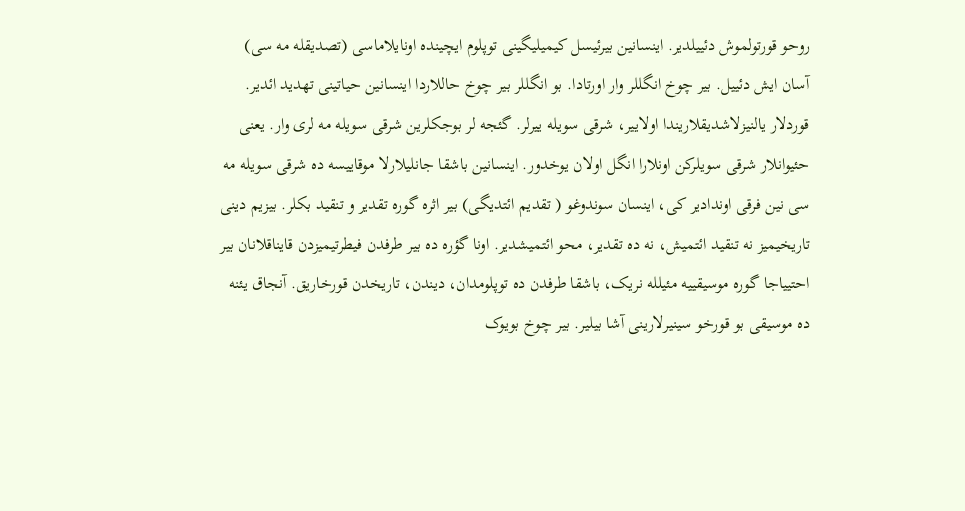روحو قورتولموش دئییلدیر. اینسانین بیرئیسل کیمیلیگینی توپلوم ایچینده اونایلاماسی (تصدیقله مه سی) آسان ایش دئییل. بیر چوخ انگللر وار اورتادا. بو انگللر بیر چوخ حاللاردا اینسانین حیاتینی تهدید ائدیر. قوردلار یالنیزلاشدیقلاریندا اولاییر، شرقی سویله ییرلر. گئجه لر بوجکلرین شرقی سویله مه لری وار. یعنی حئیوانلار شرقی سویلرکن اونلارا انگل اولان یوخدور. اینسانین باشقا جانلیلارلا موقاییسه ده شرقی سویله مه سی نین فرقی اوندادیر کی، اینسان سوندوغو ( تقدیم ائتدیگی) بیر اثره گوره تقدیر و تنقید بکلر. بیزیم دینی تاریخیمیز نه تنقید ائتمیش، نه ده تقدیر، محو ائتمیشدیر. اونا گؤره ده بیر طرفدن فیطرتیمیزدن قایناقلانان بیر احتییاجا گوره موسیقییه مئیلله نریک، باشقا طرفدن ده توپلومدان، دیندن، تاریخدن قورخاریق. آنجاق یئنه ده موسیقی بو قورخو سینیرلارینی آشا بیلیر. بیر چوخ بویوک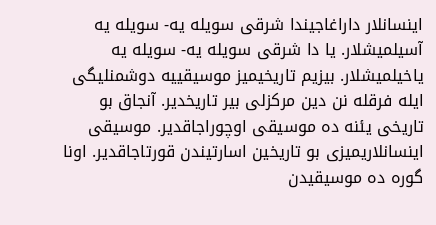اینسانلار داراغاجیندا شرقی سویله یه- سویله یه آسیلمیشلار. یا دا شرقی سویله یه- سویله یه یاخیلمیشلار. بیزیم تاریخیمیز موسیقییه دوشمنلیگی ایله فرقله نن دین مرکزلی بیر تاریخدیر. آنجاق بو تاریخی یئنه ده موسیقی اوچوراجاقدیر. موسیقی اینسانلاریمیزی بو تاریخین اسارتیندن قورتاجاقدیر. اونا گوره ده موسیقیدن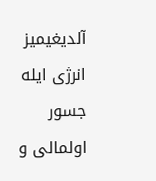آلدیغیمیز انرژی ایله جسور اولمالی و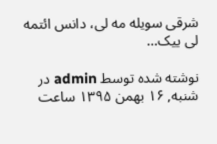شرقی سویله مه لی، دانس ائتمه لی ییک…

نوشته شده توسط admin در شنبه, ۱۶ بهمن ۱۳۹۵ ساعت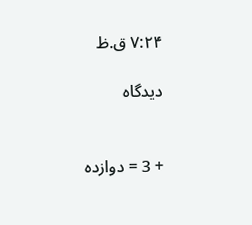۷:۲۴ ق.ظ

دیدگاه


+ 3 = دوازده